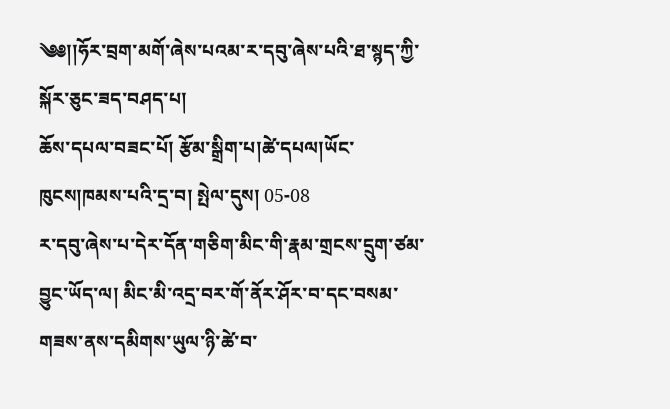༄༅།།ཧོར་བྲག་མགོ་ཞེས་པའམ་ར་དབུ་ཞེས་པའི་ཐ་སྙད་ཀྱི་སྐོར་ཅུང་ཟད་བཤད་པ།
ཆོས་དཔལ་བཟང་པོ། རྩོམ་སྒྲིག་པ།ཚེ་དཔལ།ཡོང་ཁུངས།ཁམས་པའི་དྲ་བ། སྤེལ་དུས། 05-08
ར་དབུ་ཞེས་པ་དེར་དོན་གཅིག་མིང་གི་རྣམ་གྲངས་དྲུག་ཙམ་བྱུང་ཡོད་ལ། མིང་མི་འདྲ་བར་གོ་ནོར་ཤོར་བ་དང་བསམ་གཟས་ནས་དམིགས་ཡུལ་ཉི་ཚེ་བ་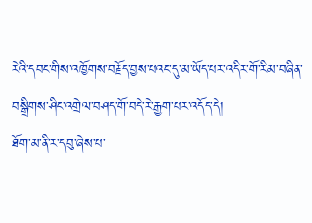རེའི་དབང་གིས་འཁྱོགས་བརྗོད་བྱས་པའང་དུ་མ་ཡོད་པར་འདིར་གོ་རིམ་བཞིན་བསྒྲིགས་ཤིང་འགྲེལ་བཤད་གོ་བདེ་རེ་རྒྱག་པར་འདོད་དེ།
ཐོག་མ་ནི་ར་དབུ་ཞེས་པ་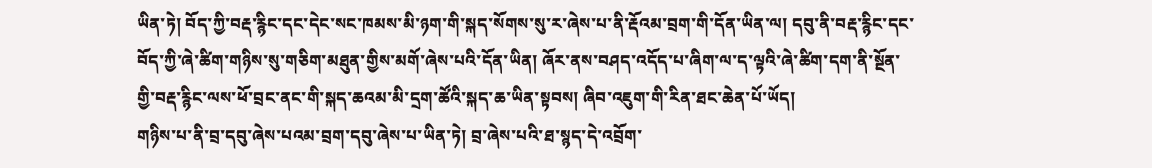ཡིན་ཏེ། བོད་ཀྱི་བརྡ་རྙིང་དང་དེང་སང་ཁམས་མི་ཉག་གི་སྐད་སོགས་སུ་ར་ཞེས་པ་ནི་རྡོའམ་བྲག་གི་དོན་ཡིན་ལ། དབུ་ནི་བརྡ་རྙིང་དང་བོད་ཀྱི་ཞེ་ཚིག་གཉིས་སུ་གཅིག་མཐུན་གྱིས་མགོ་ཞེས་པའི་དོན་ཡིན། ཞོར་ནས་བཤད་འདོད་པ་ཞིག་ལ་ད་ལྟའི་ཞེ་ཚིག་དག་ནི་སྔོན་གྱི་བརྡ་རྙིང་ལས་ཕོ་བྲང་ནང་གི་སྐད་ཆའམ་མི་དྲག་ཚོའི་སྐད་ཆ་ཡིན་སྟབས། ཞིབ་འཇུག་གི་རིན་ཐང་ཆེན་པོ་ཡོད།
གཉིས་པ་ནི་བྲ་དབུ་ཞེས་པའམ་བྲག་དབུ་ཞེས་པ་ཡིན་ཏེ། བྲ་ཞེས་པའི་ཐ་སྙད་དེ་འབྲོག་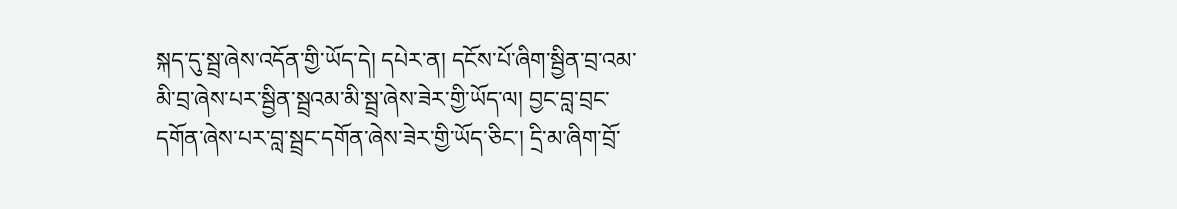སྐད་དུ་སྦྲ་ཞེས་འདོན་གྱི་ཡོད་དེ། དཔེར་ན། དངོས་པོ་ཞིག་སྦྱིན་བྲ་འམ་མི་བྲ་ཞེས་པར་སྦྱིན་སྦྲའམ་མི་སྦྲ་ཞེས་ཟེར་གྱི་ཡོད་ལ། བྱང་བླ་བྲང་དགོན་ཞེས་པར་བླ་སྦྲང་དགོན་ཞེས་ཟེར་གྱི་ཡོད་ཅིང་། དྲི་མ་ཞིག་བྲོ་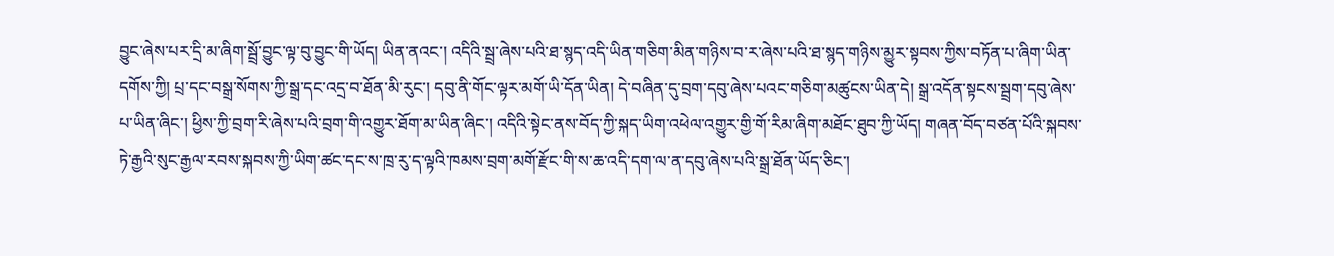བྱུང་ཞེས་པར་དྲི་མ་ཞིག་སྦྲོ་བྱུང་ལྟ་བུ་བྱུང་གི་ཡོད། ཡིན་ནའང་། འདིའི་སྦྲ་ཞེས་པའི་ཐ་སྙད་འདི་ཡིན་གཅིག་མིན་གཉིས་བ་ར་ཞེས་པའི་ཐ་སྙད་གཉིས་མྱུར་སྟབས་ཀྱིས་བཏོན་པ་ཞིག་ཡིན་དགོས་ཀྱི། པྲ་དང་བསྒྲ་སོགས་ཀྱི་སྒྲ་དང་འདྲ་བ་ཐོན་མི་རུང་། དབུ་ནི་གོང་ལྟར་མགོ་ཡི་དོན་ཡིན། དེ་བཞིན་དུ་བྲག་དབུ་ཞེས་པའང་གཅིག་མཚུངས་ཡིན་དེ། སྒྲ་འདོན་སྟངས་སྦྲག་དབུ་ཞེས་པ་ཡིན་ཞིང་། ཕྱིས་ཀྱི་བྲག་རི་ཞེས་པའི་བྲག་གི་འགྱུར་ཐོག་མ་ཡིན་ཞིང་། འདིའི་སྟེང་ནས་བོད་ཀྱི་སྐད་ཡིག་འཕེལ་འགྱུར་གྱི་གོ་རིམ་ཞིག་མཐོང་ཐུབ་ཀྱི་ཡོད། གཞན་བོད་བཙན་པོའི་སྐབས་ཏེ་རྒྱའི་སུང་རྒྱལ་རབས་སྐབས་ཀྱི་ཡིག་ཚང་དང་ས་ཁྲ་རུ་ད་ལྟའི་ཁམས་བྲག་མགོ་རྫོང་གི་ས་ཆ་འདི་དག་ལ་ན་དབུ་ཞེས་པའི་སྒྲ་ཐོན་ཡོད་ཅིང་།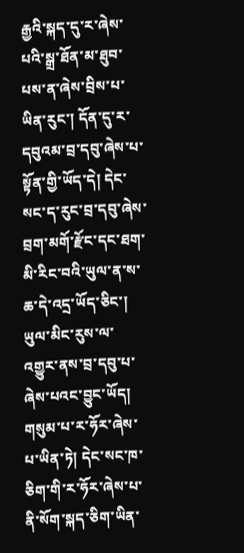རྒྱའི་སྐད་དུ་ར་ཞེས་པའི་སྒྲ་ཐོན་མ་ཐུབ་པས་ན་ཞེས་བྲིས་པ་ཡིན་རུང་། དོན་དུ་ར་དབུའམ་བྲ་དབུ་ཞེས་པ་སྟོན་གྱི་ཡོད་དེ། དེང་སང་ད་རུང་བྲ་དབུ་ཞེས་བྲག་མགོ་རྫོང་དང་ཐག་མི་རིང་བའི་ཡུལ་ན་ས་ཆ་དེ་འདྲ་ཡོད་ཅིང་། ཡུལ་མིང་རུས་ལ་འགྱུར་ནས་བྲ་དབུ་པ་ཞེས་པའང་བྱུང་ཡོད།
གསུམ་པ་ར་ཧོར་ཞེས་པ་ཡིན་ཏེ། དེང་སང་ཁ་ཅིག་གི་ར་ཧོར་ཞེས་པ་ནི་སོག་སྐད་ཅིག་ཡིན་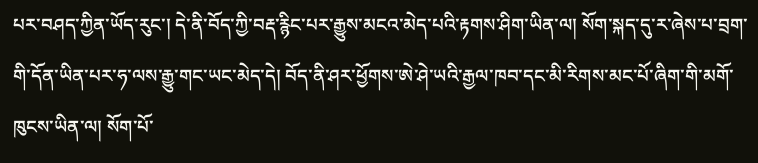པར་བཤད་ཀྱིན་ཡོད་རུང་། དེ་ནི་བོད་ཀྱི་བརྡ་རྙིང་པར་རྒྱུས་མངའ་མེད་པའི་རྟགས་ཤིག་ཡིན་ལ། སོག་སྐད་དུ་ར་ཞེས་པ་བྲག་གི་དོན་ཡིན་པར་ཧ་ལས་རྒྱུ་གང་ཡང་མེད་དེ། བོད་ནི་ཤར་ཕྱོགས་ཨེ་ཤེ་ཡའི་རྒྱལ་ཁབ་དང་མི་རིགས་མང་པོ་ཞིག་གི་མགོ་ཁུངས་ཡིན་ལ། སོག་པོ་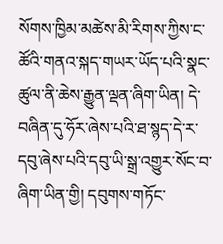སོགས་ཁྱིམ་མཚེས་མི་རིགས་ཀྱིས་ང་ཚོའི་གནའ་སྐད་གཡར་ཡོད་པའི་སྣང་ཚུལ་ནི་ཆེས་རྒྱུན་ལྡན་ཞིག་ཡིན། དེ་བཞིན་དུ་ཧོར་ཞེས་པའི་ཐ་སྙད་དེ་ར་དབུ་ཞེས་པའི་དབུ་ཡི་སྒྲ་འགྱུར་སོང་བ་ཞིག་ཡིན་གྱི། དབུགས་གཏོང་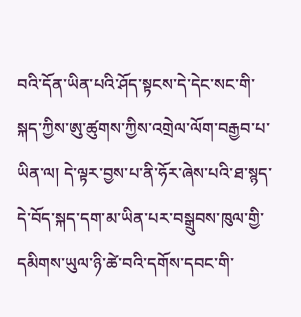བའི་དོན་ཡིན་པའི་ཤོད་སྟངས་དེ་དེང་སང་གི་སྐད་ཀྱིས་ཨུ་ཚུགས་ཀྱིས་འགྲེལ་ལོག་བརྒྱབ་པ་ཡིན་ལ། དེ་ལྟར་བྱས་པ་ནི་ཧོར་ཞེས་པའི་ཐ་སྙད་དེ་བོད་སྐད་དག་མ་ཡིན་པར་བསྒྲུབས་ཁུལ་གྱི་དམིགས་ཡུལ་ཉི་ཚེ་བའི་དགོས་དབང་གི་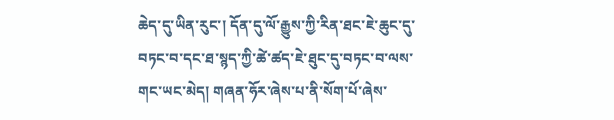ཆེད་དུ་ཡིན་རུང་། དོན་དུ་ལོ་རྒྱུས་ཀྱི་རིན་ཐང་ཇེ་ཆུང་དུ་བཏང་བ་དང་ཐ་སྙད་ཀྱི་ཚེ་ཚད་ཇེ་ཐུང་དུ་བཏང་བ་ལས་གང་ཡང་མེད། གཞན་ཧོར་ཞེས་པ་ནི་སོག་པོ་ཞེས་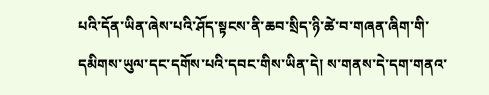པའི་དོན་ཡིན་ཞེས་པའི་ཤོད་སྟངས་ནི་ཆབ་སྲིད་ཉི་ཚེ་བ་གཞན་ཞིག་གི་དམིགས་ཡུལ་དང་དགོས་པའི་དབང་གིས་ཡིན་དེ། ས་གནས་དེ་དག་གནའ་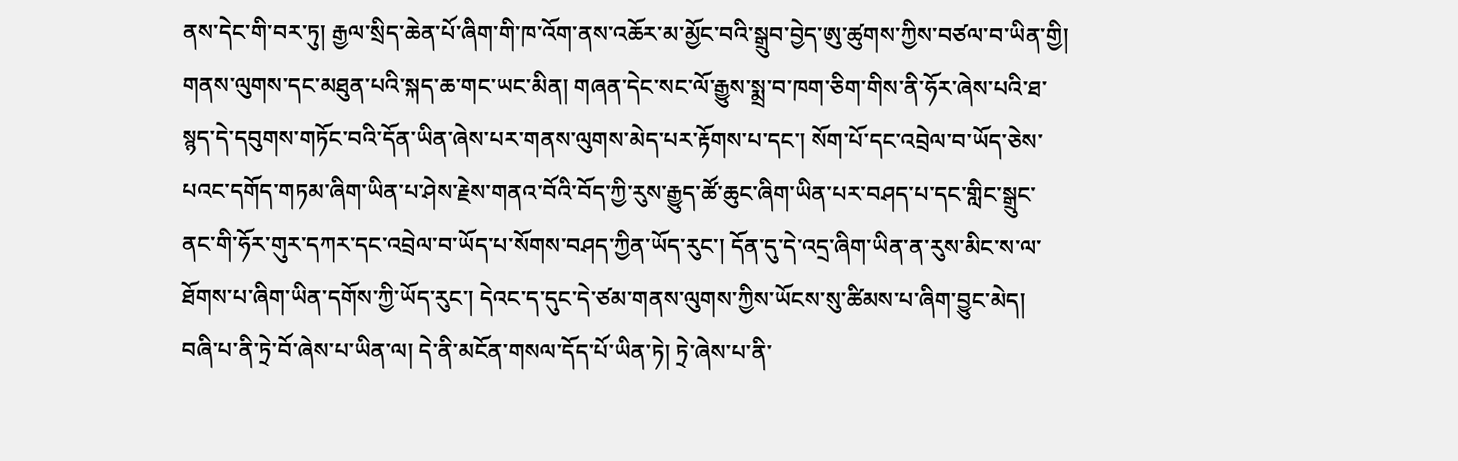ནས་དེང་གི་བར་ཏུ། རྒྱལ་སྲིད་ཆེན་པོ་ཞིག་གི་ཁ་འོག་ནས་འཆོར་མ་མྱོང་བའི་སྒྲུབ་བྱེད་ཨུ་ཚུགས་ཀྱིས་བཙལ་བ་ཡིན་གྱི། གནས་ལུགས་དང་མཐུན་པའི་སྐད་ཆ་གང་ཡང་མིན། གཞན་དེང་སང་ལོ་རྒྱུས་སྨྲ་བ་ཁག་ཅིག་གིས་ནི་ཧོར་ཞེས་པའི་ཐ་སྙད་དེ་དབུགས་གཏོང་བའི་དོན་ཡིན་ཞེས་པར་གནས་ལུགས་མེད་པར་རྟོགས་པ་དང་། སོག་པོ་དང་འབྲེལ་བ་ཡོད་ཅེས་པའང་དགོད་གཏམ་ཞིག་ཡིན་པ་ཤེས་རྗེས་གནའ་བོའི་བོད་ཀྱི་རུས་རྒྱུད་ཚོ་ཆུང་ཞིག་ཡིན་པར་བཤད་པ་དང་གླིང་སྒྲུང་ནང་གི་ཧོར་གུར་དཀར་དང་འབྲེལ་བ་ཡོད་པ་སོགས་བཤད་ཀྱིན་ཡོད་རུང་། དོན་དུ་དེ་འདྲ་ཞིག་ཡིན་ན་རུས་མིང་ས་ལ་ཐོགས་པ་ཞིག་ཡིན་དགོས་ཀྱི་ཡོད་རུང་། དེའང་ད་དུང་དེ་ཙམ་གནས་ལུགས་ཀྱིས་ཡོངས་སུ་ཚིམས་པ་ཞིག་བྱུང་མེད།
བཞི་པ་ནི་ཏྲེ་བོ་ཞེས་པ་ཡིན་ལ། དེ་ནི་མངོན་གསལ་དོད་པོ་ཡིན་ཏེ། ཏྲེ་ཞེས་པ་ནི་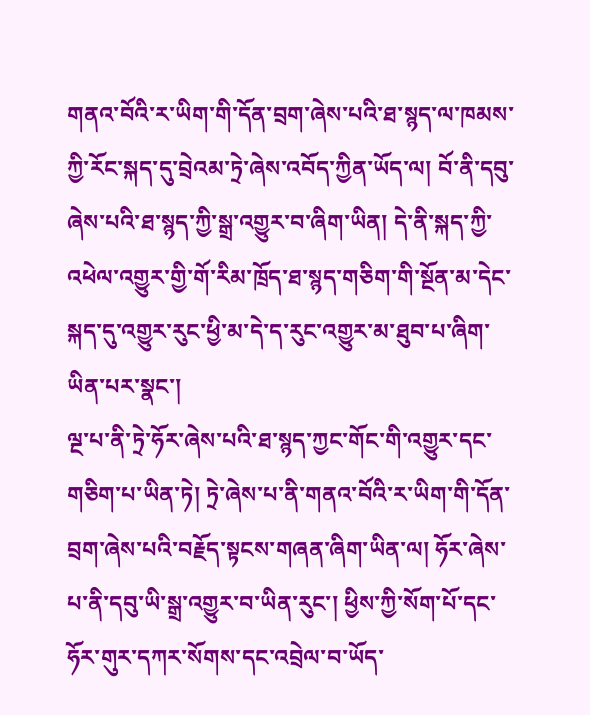གནའ་བོའི་ར་ཡིག་གི་དོན་བྲག་ཞེས་པའི་ཐ་སྙད་ལ་ཁམས་ཀྱི་རོང་སྐད་དུ་བྲེའམ་ཏྲེ་ཞེས་འབོད་ཀྱིན་ཡོད་ལ། བོ་ནི་དབུ་ཞེས་པའི་ཐ་སྙད་ཀྱི་སྒྲ་འགྱུར་བ་ཞིག་ཡིན། དེ་ནི་སྐད་ཀྱི་འཕེལ་འགྱུར་གྱི་གོ་རིམ་ཁྲོད་ཐ་སྙད་གཅིག་གི་སྔོན་མ་དེང་སྐད་དུ་འགྱུར་རུང་ཕྱི་མ་དེ་ད་རུང་འགྱུར་མ་ཐུབ་པ་ཞིག་ཡིན་པར་སྣང་།
ལྔ་པ་ནི་ཏྲེ་ཧོར་ཞེས་པའི་ཐ་སྙད་ཀྱང་གོང་གི་འགྱུར་དང་གཅིག་པ་ཡིན་ཏེ། ཏྲེ་ཞེས་པ་ནི་གནའ་བོའི་ར་ཡིག་གི་དོན་བྲག་ཞེས་པའི་བརྗོད་སྟངས་གཞན་ཞིག་ཡིན་ལ། ཧོར་ཞེས་པ་ནི་དབུ་ཡི་སྒྲ་འགྱུར་བ་ཡིན་རུང་། ཕྱིས་ཀྱི་སོག་པོ་དང་ཧོར་གུར་དཀར་སོགས་དང་འབྲེལ་བ་ཡོད་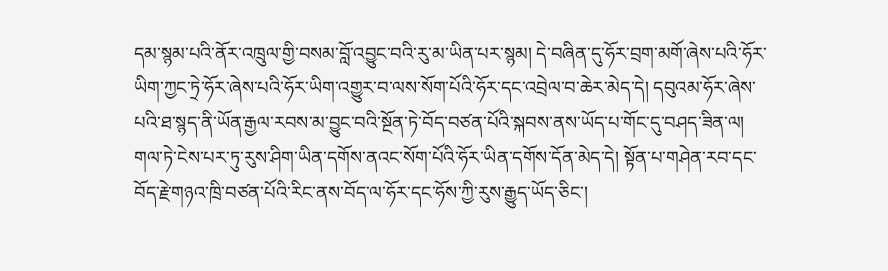དམ་སྙམ་པའི་ནོར་འཁྲུལ་གྱི་བསམ་བློ་འབྱུང་བའི་རུ་མ་ཡིན་པར་སྙམ། དེ་བཞིན་དུ་ཧོར་བྲག་མགོ་ཞེས་པའི་ཧོར་ཡིག་ཀྱང་ཏྲེ་ཧོར་ཞེས་པའི་ཧོར་ཡིག་འགྱུར་བ་ལས་སོག་པོའི་ཧོར་དང་འབྲེལ་བ་ཆེར་མེད་དེ། དབུའམ་ཧོར་ཞེས་པའི་ཐ་སྙད་ནི་ཡོན་རྒྱལ་རབས་མ་བྱུང་བའི་སྔོན་ཏེ་བོད་བཙན་པོའི་སྐབས་ནས་ཡོད་པ་གོང་དུ་བཤད་ཟིན་ལ། གལ་ཏེ་ངེས་པར་ཏུ་རུས་ཤིག་ཡིན་དགོས་ནའང་སོག་པོའི་ཧོར་ཡིན་དགོས་དོན་མེད་དེ། སྟོན་པ་གཤེན་རབ་དང་བོད་རྗེ་གཉའ་ཁྲི་བཙན་པོའི་རིང་ནས་བོད་ལ་ཧོར་དང་ཧོས་ཀྱི་རུས་རྒྱུད་ཡོད་ཅིང་།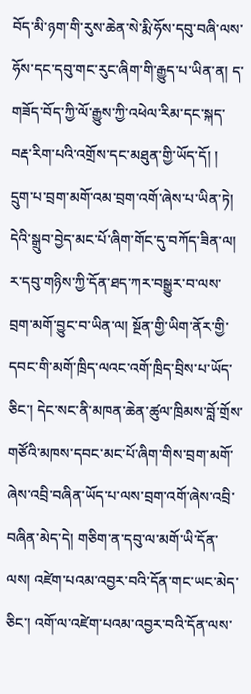བོད་མི་ཉག་གི་རུས་ཆེན་སེ་རྨི་ཧོས་དབུ་བཞི་ལས་ཧོས་དང་དབུ་གང་རུང་ཞིག་གི་རྒྱུད་པ་ཡིན་ན། ད་གཟོད་བོད་ཀྱི་ལོ་རྒྱུས་ཀྱི་འཕེལ་རིམ་དང་སྐད་བརྡ་རིག་པའི་འགྲོས་དང་མཐུན་གྱི་ཡོད་དོ། །
དྲུག་པ་བྲག་མགོ་འམ་བྲག་འགོ་ཞེས་པ་ཡིན་ཏེ། དེའི་སྒྲུབ་བྱེད་མང་པོ་ཞིག་གོང་དུ་བཀོད་ཟིན་ལ། ར་དབུ་གཉིས་ཀྱི་དོན་ཐད་ཀར་བསྒྱུར་བ་ལས་བྲག་མགོ་བྱུང་བ་ཡིན་ལ། སྔོན་གྱི་ཡིག་ནོར་གྱི་དབང་གི་མགོ་ཁྲིད་ལའང་འགོ་ཁྲིད་བྲིས་པ་ཡོད་ཅིང་། དེང་སང་ནི་མཁན་ཆེན་ཚུལ་ཁྲིམས་བློ་གྲོས་གཙོའི་མཁས་དབང་མང་པོ་ཞིག་གིས་བྲག་མགོ་ཞེས་འབྲི་བཞིན་ཡོད་པ་ལས་བྲག་འགོ་ཞེས་འབྲི་བཞིན་མེད་དེ། གཅིག་ན་དབུ་ལ་མགོ་ཡི་དོན་ལས། འཛེག་པའམ་འབྱར་བའི་དོན་གང་ཡང་མེད་ཅིང་། འགོ་ལ་འཛེག་པའམ་འབྱར་བའི་དོན་ལས་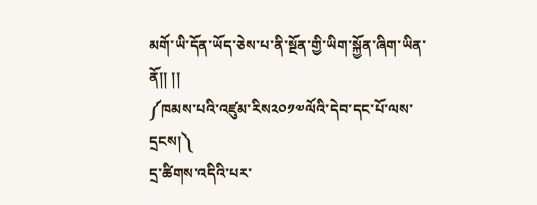མགོ་ཡི་དོན་ཡོད་ཅེས་པ་ནི་སྔོན་གྱི་ཡིག་སྐྱོན་ཞིག་ཡིན་ནོ།། །།
༼ཁམས་པའི་འཛུམ་རིས༢༠༡༧ལོའི་དེབ་དང་པོ་ལས་དྲངས།༽
དྲ་ཚིགས་འདིའི་པར་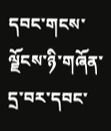དབང་གངས་ལྗོངས་ཉི་གཞོན་དྲ་བར་དབང་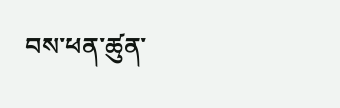བས་ཕན་ཚུན་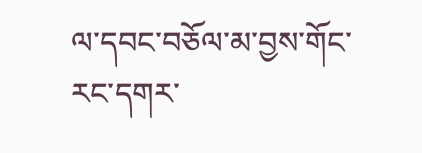ལ་དབང་བཅོལ་མ་བྱས་གོང་རང་དགར་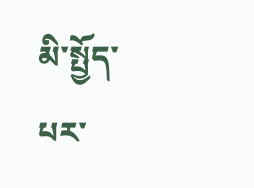མི་སྤྱོད་པར་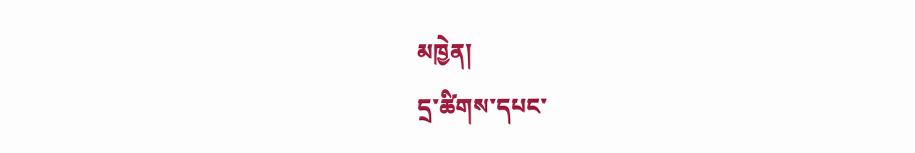མཁྱེན།
དྲ་ཚིགས་དཔང་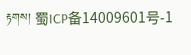རྟགས། 蜀ICP备14009601号-1